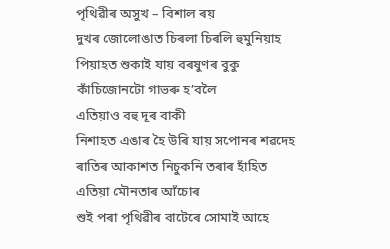পৃথিৱীৰ অসুখ – বিশাল ৰয়
দুখৰ জোলোঙাত চিৰলা চিৰলি হুমুনিয়াহ
পিয়াহত শুকাই যায় বৰষুণৰ বুকু
কাঁচিজোনটো গাভৰু হ’বলৈ
এতিয়াও বহু দূৰ বাকী
নিশাহত এঙাৰ হৈ উৰি যায় সপোনৰ শৱদেহ
ৰাতিৰ আকাশত নিচুকনি তৰাৰ হাঁহিত
এতিয়া মৌনতাৰ আঁচোৰ
শুই পৰা পৃথিৱীৰ বাটেৰে সোমাই আহে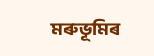মৰুভূমিৰ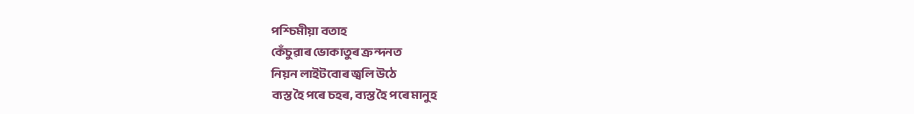পশ্চিমীয়া বতাহ
কেঁচুৱাৰ ভোকাতুৰ ক্ৰন্দনত
নিয়ন লাইটবোৰ জ্বলি উঠে
ব্যস্ত হৈ পৰে চহৰ, ব্যস্ত হৈ পৰে মানুহ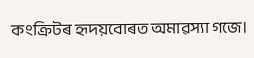কংক্ৰিটৰ হৃদয়বোৰত অমাৱস্যা গজে।